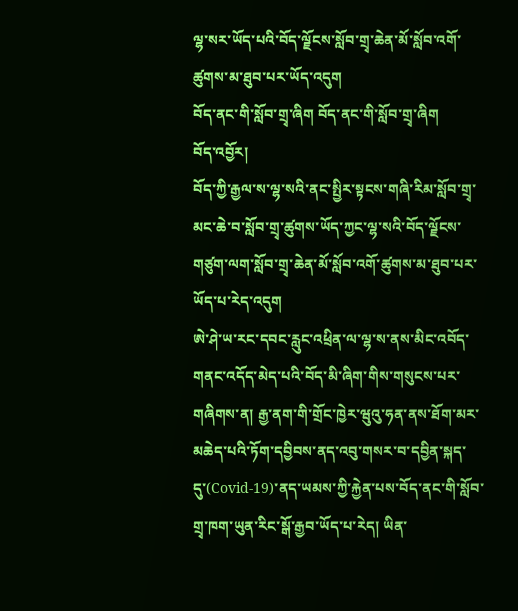ལྷ་སར་ཡོད་པའི་བོད་ལྗོངས་སློབ་གྲྭ་ཆེན་མོ་སློབ་འགོ་ཚུགས་མ་ཐུབ་པར་ཡོད་འདུག
བོད་ནང་གི་སློབ་གྲྭ་ཞིག བོད་ནང་གི་སློབ་གྲྭ་ཞིག
བོད་འབྱོར།
བོད་ཀྱི་རྒྱལ་ས་ལྷ་སའི་ནང་སྤྱིར་སྟངས་གཞི་རིམ་སློབ་གྲྭ་མང་ཆེ་བ་སློབ་གྲྭ་ཚུགས་ཡོད་ཀྱང་ལྷ་སའི་བོད་ལྗོངས་གཙུག་ལག་སློབ་གྲྭ་ཆེན་མོ་སློབ་འགོ་ཚུགས་མ་ཐུབ་པར་ཡོད་པ་རེད་འདུག
ཨེ་ཤེ་ཡ་རང་དབང་རླུང་འཕྲིན་ལ་ལྷ་ས་ནས་མིང་འབོད་གནང་འདོད་མེད་པའི་བོད་མི་ཞིག་གིས་གསུངས་པར་གཞིགས་ན། རྒྱ་ནག་གི་གྲོང་ཁྱེར་ཝུའུ་ཧན་ནས་ཐོག་མར་མཆེད་པའི་ཏོག་དབྱིབས་ནད་འབུ་གསར་བ་དབྱིན་སྐད་དུ་(Covid-19)་ནད་ཡམས་ཀྱི་རྐྱེན་པས་བོད་ནང་གི་སློབ་གྲྭ་ཁག་ཡུན་རིང་སྒོ་རྒྱབ་ཡོད་པ་རེད། ཡིན་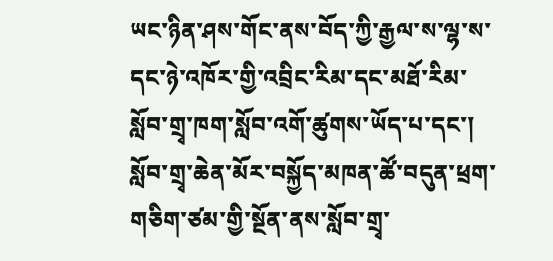ཡང་ཉིན་ཤས་གོང་ནས་བོད་ཀྱི་རྒྱལ་ས་ལྷ་ས་དང་ཉེ་འཁོར་གྱི་འབྲིང་རིམ་དང་མཐོ་རིམ་སློབ་གྲྭ་ཁག་སློབ་འགོ་ཚུགས་ཡོད་པ་དང་། སློབ་གྲྭ་ཆེན་མོར་བསྐྱོད་མཁན་ཚོ་བདུན་ཕྲག་གཅིག་ཙམ་གྱི་སྔོན་ནས་སློབ་གྲྭ་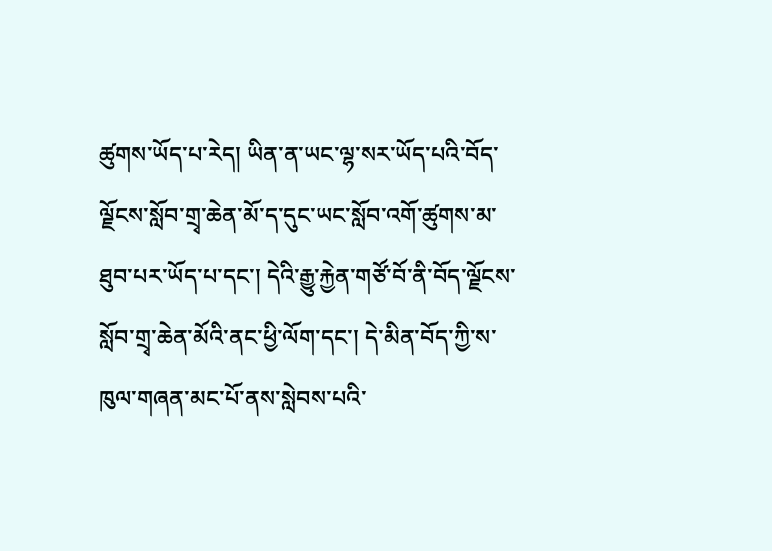ཚུགས་ཡོད་པ་རེད། ཡིན་ན་ཡང་ལྷ་སར་ཡོད་པའི་བོད་ལྗོངས་སློབ་གྲྭ་ཆེན་མོ་ད་དུང་ཡང་སློབ་འགོ་ཚུགས་མ་ཐུབ་པར་ཡོད་པ་དང་། དེའི་རྒྱུ་རྐྱེན་གཙོ་བོ་ནི་བོད་ལྗོངས་སློབ་གྲྭ་ཆེན་མོའི་ནང་ཕྱི་ལོག་དང་། དེ་མིན་བོད་ཀྱི་ས་ཁུལ་གཞན་མང་པོ་ནས་སླེབས་པའི་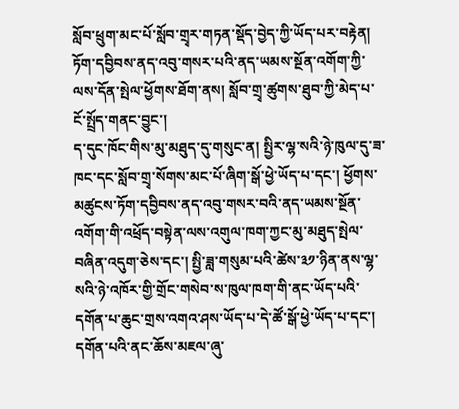སློབ་ཕྲུག་མང་པོ་སློབ་གྲྭར་གཏན་སྡོད་བྱེད་ཀྱི་ཡོད་པར་བརྟེན། ཏོག་དབྱིབས་ནད་འབུ་གསར་པའི་ནད་ཡམས་སྔོན་འགོག་ཀྱི་ལས་དོན་སྤེལ་ཕྱོགས་ཐོག་ནས། སློབ་གྲྭ་ཚུགས་ཐུབ་ཀྱི་མེད་པ་ངོ་སྤྲོད་གནང་བྱུང་།
ད་དུང་ཁོང་གིས་མུ་མཐུད་དུ་གསུང་ན། སྤྱིར་ལྷ་སའི་ཉེ་ཁུལ་དུ་ཟ་ཁང་དང་སློབ་གྲྭ་སོགས་མང་པོ་ཞིག་སྒོ་ཕྱེ་ཡོད་པ་དང་། ཕྱོགས་མཚུངས་ཏོག་དབྱིབས་ནད་འབུ་གསར་བའི་ནད་ཡམས་སྔོན་འགོག་གི་འཕྲོད་བསྟེན་ལས་འགུལ་ཁག་ཀྱང་མུ་མཐུད་སྤེལ་བཞིན་འདུག་ཅེས་དང་། སྤྱི་ཟླ་གསུམ་པའི་ཚེས་༣༡་ཉིན་ནས་ལྷ་སའི་ཉེ་འཁོར་གྱི་གྲོང་གསེབ་ས་ཁུལ་ཁག་གི་ནང་ཡོད་པའི་དགོན་པ་ཆུང་གྲས་འགའ་ཤས་ཡོད་པ་དེ་ཚོ་སྒོ་ཕྱེ་ཡོད་པ་དང་། དགོན་པའི་ནང་ཆོས་མཇལ་ཞུ་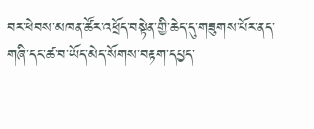བར་ཕེབས་མཁན་ཚོར་འཕྲོད་བསྟེན་གྱི་ཆེད་དུ་གཟུགས་པོར་ནད་གཞི་དང་ཚ་བ་ཡོད་མེད་སོགས་བརྟག་དཔྱད་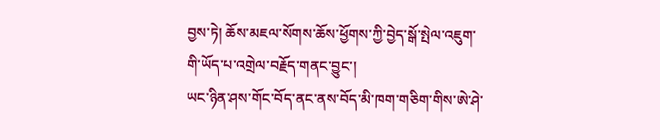བྱས་ཏེ། ཆོས་མཇལ་སོགས་ཆོས་ཕྱོགས་ཀྱི་བྱེད་སྒོ་སྤེལ་འཇུག་གི་ཡོད་པ་འགྲེལ་བརྗོད་གནང་བྱུང་།
ཡང་ཉིན་ཤས་གོང་བོད་ནང་ནས་བོད་མི་ཁག་གཅིག་གིས་ཨེ་ཤེ་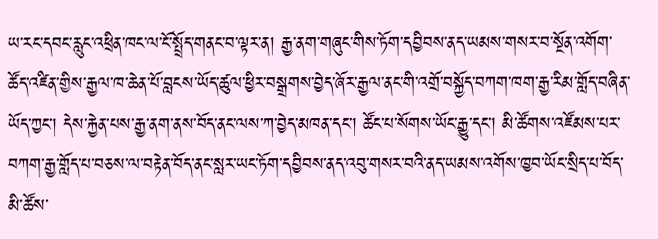ཡ་རང་དབང་རླུང་འཕྲིན་ཁང་ལ་ངོ་སྤྲོད་གནང་བ་ལྟར་ན། རྒྱ་ནག་གཞུང་གིས་ཏོག་དབྱིབས་ནད་ཡམས་གསར་བ་སྔོན་འགོག་ཚོད་འཛིན་གྱིས་རྒྱལ་ཁ་ཆེན་པོ་བླངས་ཡོད་ཚུལ་ཕྱིར་བསྒྲགས་བྱེད་ཞོར་རྒྱལ་ནང་གི་འགྲོ་བསྐྱོད་བཀག་ཁག་རྒྱ་རིམ་གློད་བཞིན་ཡོད་ཀྱང་། དེས་རྐྱེན་པས་རྒྱ་ནག་ནས་བོད་ནང་ལས་ཀ་བྱེད་མཁན་དང་། ཚོང་པ་སོགས་ཡོང་རྒྱུ་དང་། མི་ཚོགས་འཛོམས་པར་བཀག་རྒྱ་གློད་པ་བཅས་ལ་བརྟེན་བོད་ནང་སླར་ཡང་ཏོག་དབྱིབས་ནད་འབུ་གསར་བའི་ནད་ཡམས་འགོས་ཁྱབ་ཡོང་སྲིད་པ་བོད་མི་ཚོས་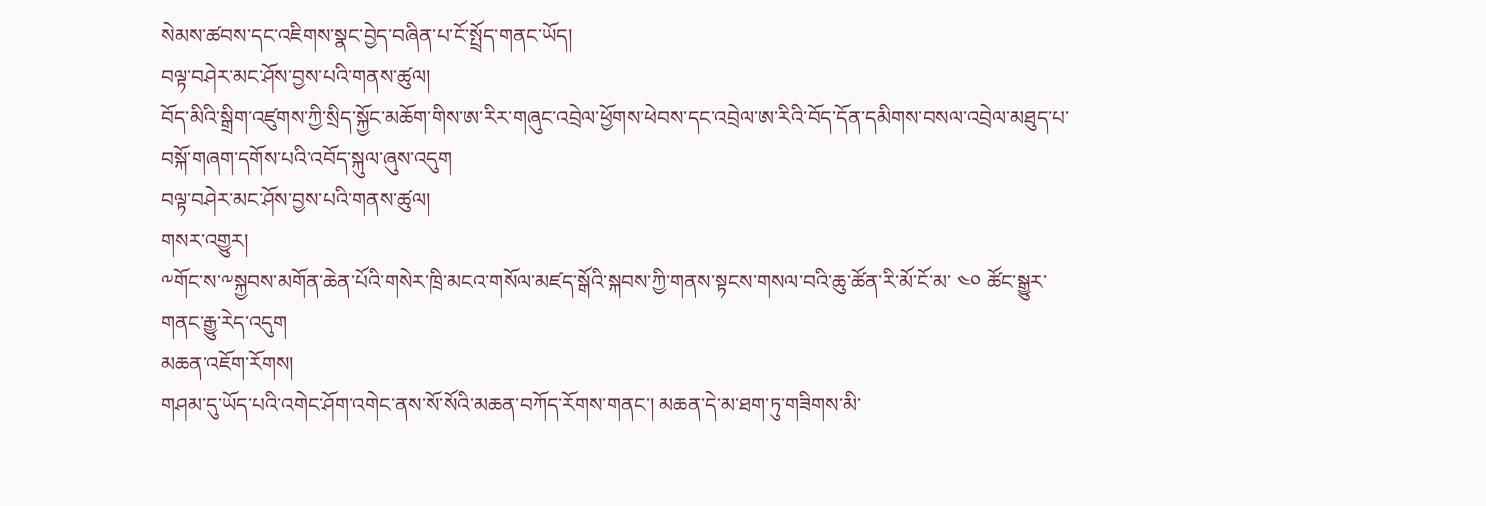སེམས་ཚབས་དང་འཇིགས་སྣང་བྱེད་བཞིན་པ་ངོ་སྤྲོད་གནང་ཡོད།
བལྟ་བཤེར་མང་ཤོས་བྱས་པའི་གནས་ཚུལ།
བོད་མིའི་སྒྲིག་འཛུགས་ཀྱི་སྲིད་སྐྱོང་མཆོག་གིས་ཨ་རིར་གཞུང་འབྲེལ་ཕྱོགས་ཕེབས་དང་འབྲེལ་ཨ་རིའི་བོད་དོན་དམིགས་བསལ་འབྲེལ་མཐུད་པ་བསྐོ་གཞག་དགོས་པའི་འབོད་སྐུལ་ཞུས་འདུག
བལྟ་བཤེར་མང་ཤོས་བྱས་པའི་གནས་ཚུལ།
གསར་འགྱུར།
༸གོང་ས་༸སྐྱབས་མགོན་ཆེན་པོའི་གསེར་ཁྲི་མངའ་གསོལ་མཛད་སྒོའི་སྐབས་ཀྱི་གནས་སྟངས་གསལ་བའི་ཆུ་ཚོན་རི་མོ་ངོ་མ་ ༤༠ ཚོང་སྒྱུར་གནང་རྒྱུ་རེད་འདུག
མཆན་འཇོག་རོགས།
གཤམ་དུ་ཡོད་པའི་འགེང་ཤོག་འགེང་ནས་སོ་སོའི་མཆན་བཀོད་རོགས་གནང་། མཆན་དེ་མ་ཐག་ཏུ་གཟིགས་མི་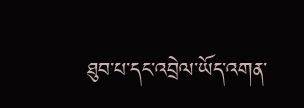ཐུབ་པ་དང་འབྲེལ་ཡོད་འགན་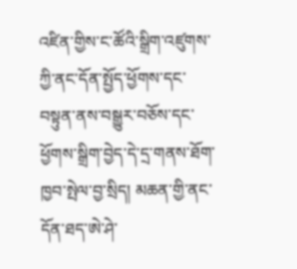འཛིན་གྱིས་ང་ཚོའི་སྒྲིག་འཛུགས་ཀྱི་ནང་དོན་སྤྱོད་ཕྱོགས་དང་བསྟུན་ནས་བསྒྱུར་བཅོས་དང་ཕྱོགས་སྒྲིག་བྱེད་དེ་དྲ་གནས་ཐོག་ཁྱབ་སྤེལ་བྱ་སྲིད། མཆན་གྱི་ནང་དོན་ཐད་ཨེ་ཤེ་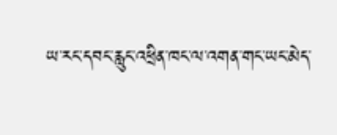ཡ་རང་དབང་རླུང་འཕྲིན་ཁང་ལ་འགན་གང་ཡང་མེད་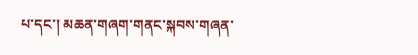པ་དང་། མཆན་གཞག་གནང་སྐབས་གཞན་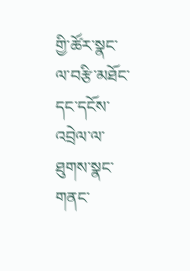གྱི་ཚོར་སྣང་ལ་བརྩི་མཐོང་དང་དངོས་འབྲེལ་ལ་ཐུགས་སྣང་གནང་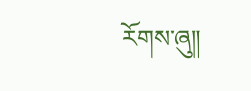རོགས་ཞུ༎